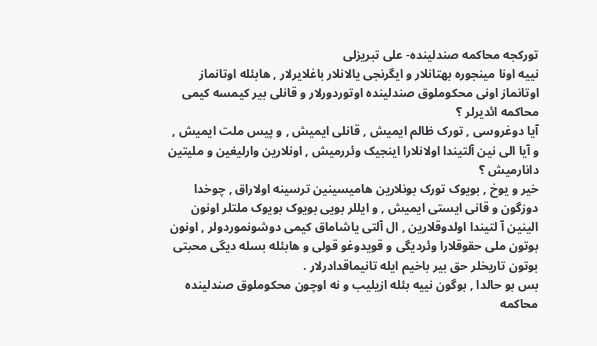تورکجه محاکمه صندلینده- علی تبریزلی
نییه اونا مینجوره بهتانلار و ایگرنجی یالانلار باغلایرلار , هابئله اوتانماز اوتانماز اونی محکوملوق صندلینده اوتوردورلار و قانلی بیر کیمسه کیمی محاکمه ائدیرلر ؟
آیا دوغروسی , تورک ظالم ایمیش , قانلی ایمیش , و پیس ملت ایمیش , و آیا الی نین آلتیندا اولانلارا اینجیک وئررمیش , اونلارین وارلیغین و ملیتین دانارمیش ؟
خیر و یوخ , بویوک تورک بونلارین هامیسینین ترسینه اولاراق , چوخدا دوزگون و قانی ایستی ایمیش , و ایللر بویی بویوک بویوک ملتلر اونون الینین آ لتیندا اولدوقلارین , ال آلتی یاشاماق کیمی دوشونموردولر , اونون بوتون ملی حقوقلارا وئردیگی و قویدوغو قولی و هابئله بسله دیگی محبتی بوتون تاریخلر حق بیر باخیم ایله تانیماقدادرلار .
بس بو حالدا , بوگون نییه بئله ازیلیب و نه اوچون محکوملوق صندلینده محاکمه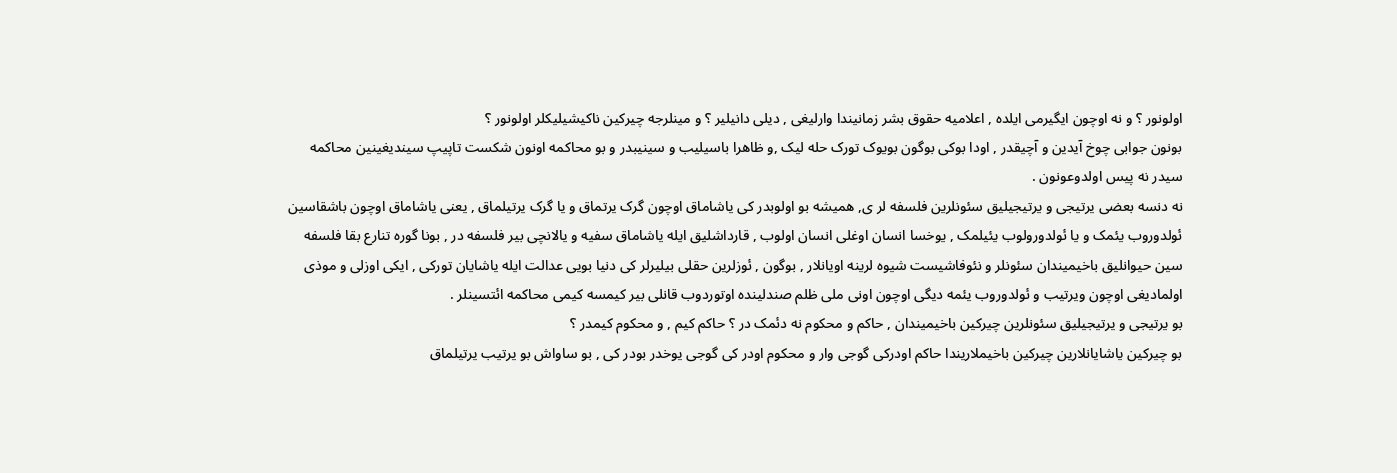اولونور ؟ و نه اوچون ایگیرمی ایلده , اعلامیه حقوق بشر زمانیندا وارلیغی , دیلی دانیلیر ؟ و مینلرجه چیرکین ناکیشیلیکلر اولونور ؟
بونون جوابی چوخ آیدین و آچیقدر , اودا بوکی بوگون بویوک تورک حله لیک ,و ظاهرا باسیلیب و سینیبدر و بو محاکمه اونون شکست تاپیپ سیندیغینین محاکمه سیدر نه پیس اولدوعونون .
نه دنسه بعضی یرتیجی و یرتیجیلیق سئونلرین فلسفه لر ی, همیشه بو اولوبدر کی یاشاماق اوچون گرک یرتماق و یا گرک یرتیلماق , یعنی یاشاماق اوچون باشقاسین ئولدوروب یئمک و یا ئولدورولوب یئیلمک , یوخسا انسان اوغلی انسان اولوب , قارداشلیق ایله یاشاماق سفیه و یالانچی بیر فلسفه در , بونا گوره تنارع بقا فلسفه سین حیوانلیق باخیمیندان سئونلر و نئوفاشیست شیوه لرینه اویانلار , بوگون , ئوزلرین حقلی بیلیرلر کی دنیا بویی عدالت ایله یاشایان تورکی , ایکی اوزلی و موذی اولمادیغی اوچون ویرتیب و ئولدوروب یئمه دیگی اوچون اونی ملی ظلم صندلینده اوتوردوب قانلی بیر کیمسه کیمی محاکمه ائتسینلر .
بو یرتیجی و یرتیجیلیق سئونلرین چیرکین باخیمیندان , حاکم و محکوم نه دئمک در ؟ حاکم کیم , و محکوم کیمدر ؟
بو چیرکین یاشایانلارین چیرکین باخیملاریندا حاکم اودرکی گوجی وار و محکوم اودر کی گوجی یوخدر بودر کی , بو ساواش بو یرتیب یرتیلماق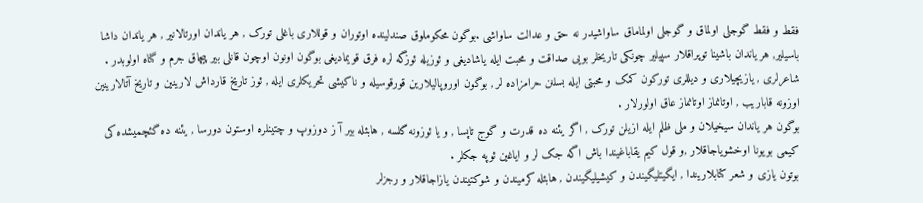فقط و فقط گوجلی اولماق و گوجلی اولماماق ساواشیدر نه حق و عدالت ساواشی .بوگون محکوملوق صندلینده اوتوران و قوللاری باغلی تورک , هر یاندان اورتالانیر , هر یاندان داشا باسیلیر, هر یاندان باشینا توپراقلار سپیلیر چونکی تاریخلر بویی صداقت و محبت ایله یاشادیغی و ئوزیله ئوزگه لره فرق قویمادیغی بوگون اونون اوچون قانلی بیر پیچاق جرم و گناه اولوبدر .
شاعرلری , یازیچیلاری و دیللری تورکون کمک و محبتی ایله بسلنن حرامزاده لر , بوگون اوروپالیلارین قورقوسیله و ناکیشی تحریکلری ایله , ئوز تاریخ قارداش لارینین و تاریخ آتالارینین اوزونه قاباریب , اوتانماز اوتانماز عاق اولورلار .
بوگون هر یاندان سیخیلان و ملی ظلم ایله ازیلن تورک , اگر یئنه ده قدرت و گوج تاپسا , و یا ئوزونه گلسه , هابئله بیر آ ز دوزوپ و چتینلره اوستون دورسا , یئنه ده گئچمیشده کی کیمی بویونا اوخشویاجاقلار ,و قول کیم یقاباغیندا باش اگه جک لر و ایاغین ئوپه جکلر .
بوتون یازی و شعر کتابلاریندا , ایگیتلیگیندن و کیشیلیگیندن , هابئله کرمیندن و شوکتیندن یازاجاقلار و رجزلر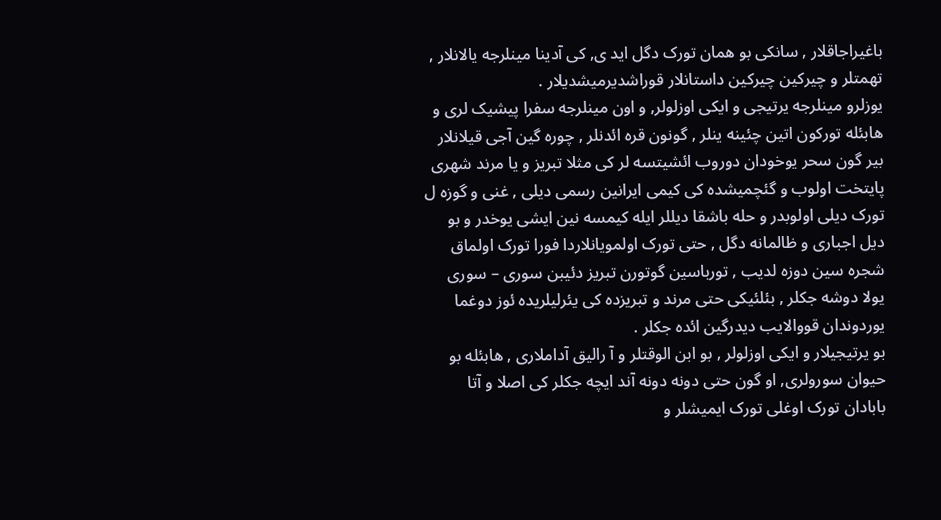باغیراجاقلار , سانکی بو همان تورک دگل اید ی, کی آدینا مینلرجه یالانلار , تهمتلر و چیرکین چیرکین داستانلار قوراشدیرمیشدیلار .
یوزلرو مینلرجه یرتیجی و ایکی اوزلولر, و اون مینلرجه سفرا پیشیک لری و هابئله تورکون اتین چئینه ینلر , گونون قره ائدنلر , چوره گین آجی قیلانلار بیر گون سحر یوخودان دوروب ائشیتسه لر کی مثلا تبریز و یا مرند شهری پایتخت اولوب و گئچمیشده کی کیمی ایرانین رسمی دیلی , غنی و گوزه ل تورک دیلی اولوبدر و حله باشقا دیللر ایله کیمسه نین ایشی یوخدر و بو دیل اجباری و ظالمانه دگل , حتی تورک اولمویانلاردا فورا تورک اولماق شجره سین دوزه لدیب , تورباسین گوتورن تبریز دئیبن سوری – سوری یولا دوشه جکلر , بئلئیکی حتی مرند و تبریزده کی یئرلیلریده ئوز دوغما یوردوندان قووالایب دیدرگین ائده جکلر .
بو یرتیجیلار و ایکی اوزلولر , بو ابن الوقتلر و آ رالیق آداملاری , هابئله بو حیوان سورولری, او گون حتی دونه دونه آند ایچه جکلر کی اصلا و آتا بابادان تورک اوغلی تورک ایمیشلر و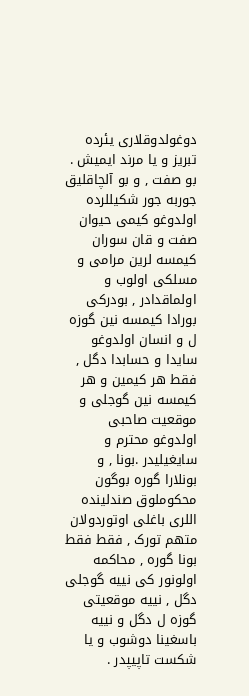دوغولدوقلاری یئرده تبریز و یا مرند ایمیش .
بو صفت , و بو آلچاقلیق جوربه جور شکیللرده اولدوغو کیمی حیوان صفت و قان سوران کیمسه لرین مرامی و مسلکی اولوب و اولماقدادر , بودرکی بورادا کیمسه نین گوزه ل و انسان اولدوغو سایدا و حسابدا دگل , فقط هر کیمین و هر کیمسه نین گوجلی و موقعیت صاحبی اولدوغو محترم و سایغیلیدر .بونا , و بونلارا گوره بوگون محکوملوق صندلینده اللری باغلی اوتوردولان متهم تورک , فقط فقط بونا گوره , محاکمه اولونور کی نییه گوجلی دگل , نییه موقعیتی گوزه ل دگل و نییه باسغینا دوشوب و یا شکست تاپیپدر .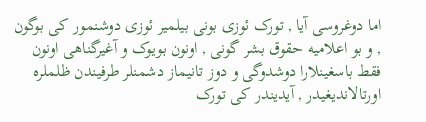اما دوغروسی آیا , تورک ئوزی بونی بیلمیر ئوزی دوشنمور کی بوگون , و بو اعلامیه حقوق بشر گونی , اونون بویوک و آغیرگناهی اونون فقط باسغینلارا دوشدوگی و دوز تانیماز دشمنلر طرفیندن ظلملره اورتالاندیغیدر , آیدیندر کی تورک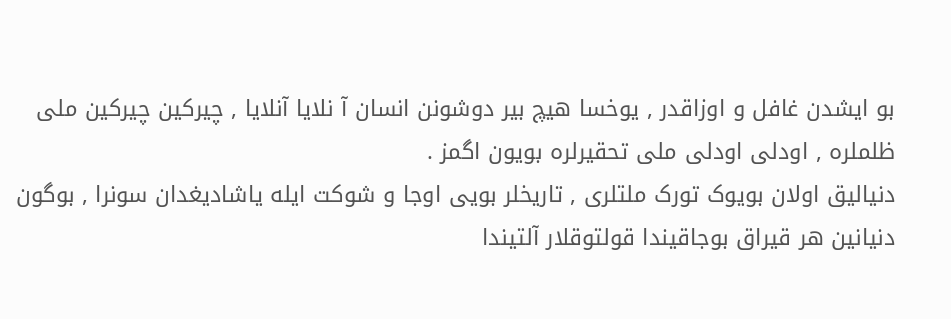بو ایشدن غافل و اوزاقدر , یوخسا هیچ بیر دوشونن انسان آ نلایا آنلایا , چیرکین چیرکین ملی ظلملره , اودلی اودلی ملی تحقیرلره بویون اگمز .
دنیالیق اولان بویوک تورک ملتلری , تاریخلر بویی اوجا و شوکت ایله یاشادیغدان سونرا , بوگون دنیانین هر قیراق بوجاقیندا قولتوقلار آلتیندا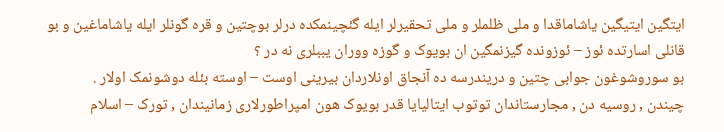ایتگین ایتیگین یاشاماقدا و ملی ظلملر و ملی تحقیرلر ایله گئچینمکده درلر بوچتین و قره گونلر ایله یاشاماغین و بو قانلی اسارتده ئوز – ئوزونده گیزنمگین ان بویوک و گوزه ووران یببلری نه در ؟
بو سوروشوغون جوابی چتین و دریندرسه ده آنجاق اونلاردان بیرینی اوست – اوسته بئله دوشونمک اولار .
چیندن , روسیه دن , مجارستاندان توتوب ایتالیایا قدر بویوک هون امپراطورلاری زمانیندان , تورک – اسلام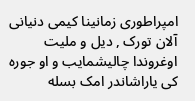امپراطوری زمانینا کیمی دنیانی آلان تورک , دیل و ملیت اوغروندا چالیشمایب و او جوره کی یاراشاندر امک بسله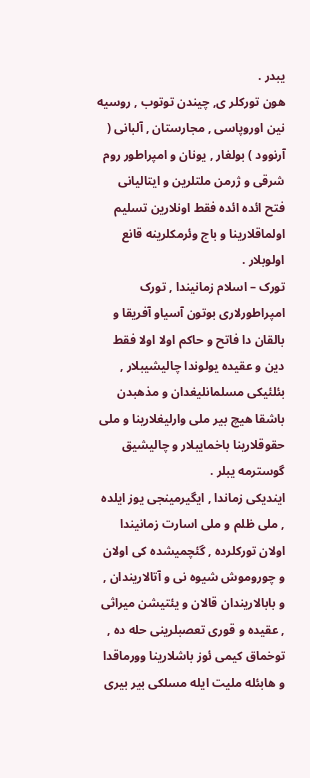یبدر .
هون تورکلر ی, چیندن توتوب , روسیه نین اوروپاسی , مجارستان , آلبانی ( آرنوود ) بولغار , یونان و امپراطور روم شرقی و ژرمن ملتلرین و ایتالیانی فتح ائده ائده فقط اونلارین تسلیم اولماقلارینا و باج وئرمکلرینه قانع اولوبلار .
تورک – اسلام زمانیندا , تورک امپراطورلاری بوتون آسیاو آفریقا و بالقان دا فاتح و حاکم اولا اولا فقط دین و عقیده یولوندا چالیشیبلار , بئلئیکی مسلمانلیغدان و مذهبدن باشقا هیچ بیر ملی وارلیغلارینا و ملی حقوقلارینا باخمایبلار و چالیشیق گوسترمه یبلر .
ایندیکی زماندا , ایگیرمینجی یوز ایلده , ملی ظلم و ملی اسارت زمانیندا اولان تورکلرده , گئچمیشده کی اولان و چوروموش شیوه نی و آتالاریندان , و بابالاریندان قالان و یئتیشن میراثی , عقیده و قوری تعصبلرینی حله ده , توخماق کیمی ئوز باشلارینا وورماقدا و هابئله ملیت ایله مسلکی بیر بیری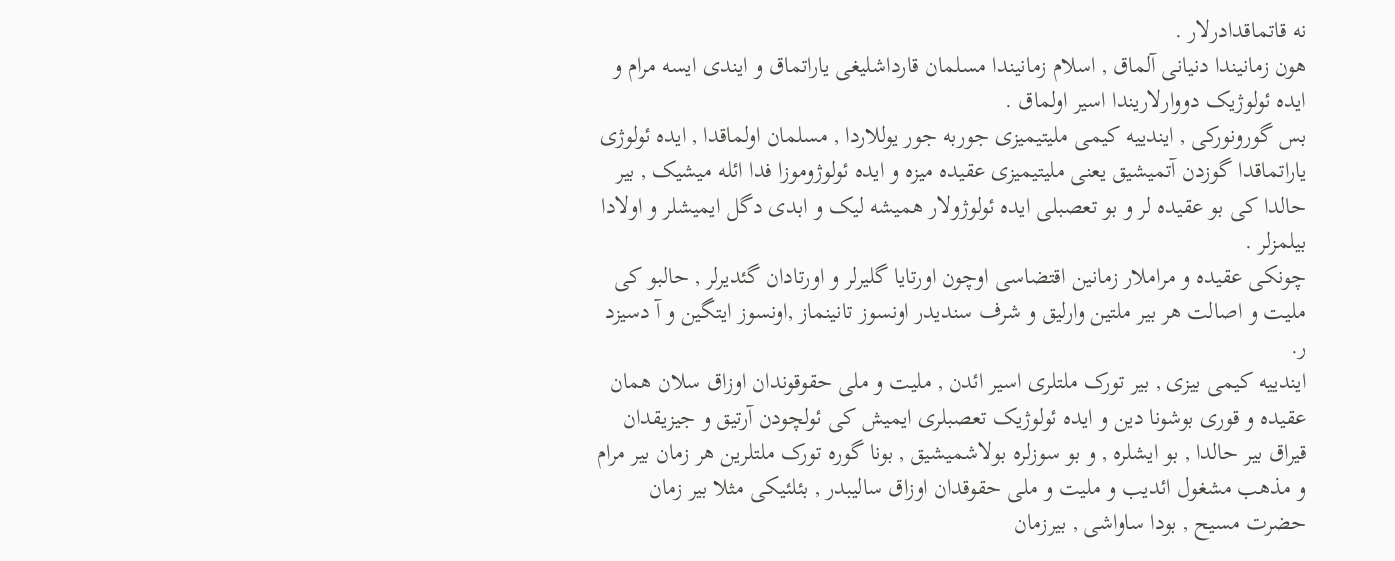نه قاتماقدادرلار .
هون زمانیندا دنیانی آلماق , اسلام زمانیندا مسلمان قارداشلیغی یاراتماق و ایندی ایسه مرام و ایده ئولوژیک دووارلاریندا اسیر اولماق .
بس گورونورکی , ایندییه کیمی ملیتیمیزی جوربه جور یوللاردا , مسلمان اولماقدا , ایده ئولوژی یاراتماقدا گوزدن آتمیشیق یعنی ملیتیمیزی عقیده میزه و ایده ئولوژوموزا فدا ائله میشیک , بیر حالدا کی بو عقیده لر و بو تعصبلی ایده ئولوژولار همیشه لیک و ابدی دگل ایمیشلر و اولادا بیلمزلر .
چونکی عقیده و مراملار زمانین اقتضاسی اوچون اورتایا گلیرلر و اورتادان گئدیرلر , حالبو کی ملیت و اصالت هر بیر ملتین وارلیق و شرف سندیدر اونسوز تانینماز ,اونسوز ایتگین و آ دسیزد ر.
ایندییه کیمی بیزی , بیر تورک ملتلری اسیر ائدن , ملیت و ملی حقوقوندان اوزاق سلان همان عقیده و قوری بوشونا دین و ایده ئولوژیک تعصبلری ایمیش کی ئولچودن آرتیق و جیزیقدان قیراق بیر حالدا , بو ایشلره , و بو سوزلره بولاشمیشیق , بونا گوره تورک ملتلرین هر زمان بیر مرام و مذهب مشغول ائدیب و ملیت و ملی حقوقدان اوزاق سالیبدر , بئلئیکی مثلا بیر زمان حضرت مسیح , بودا ساواشی , بیرزمان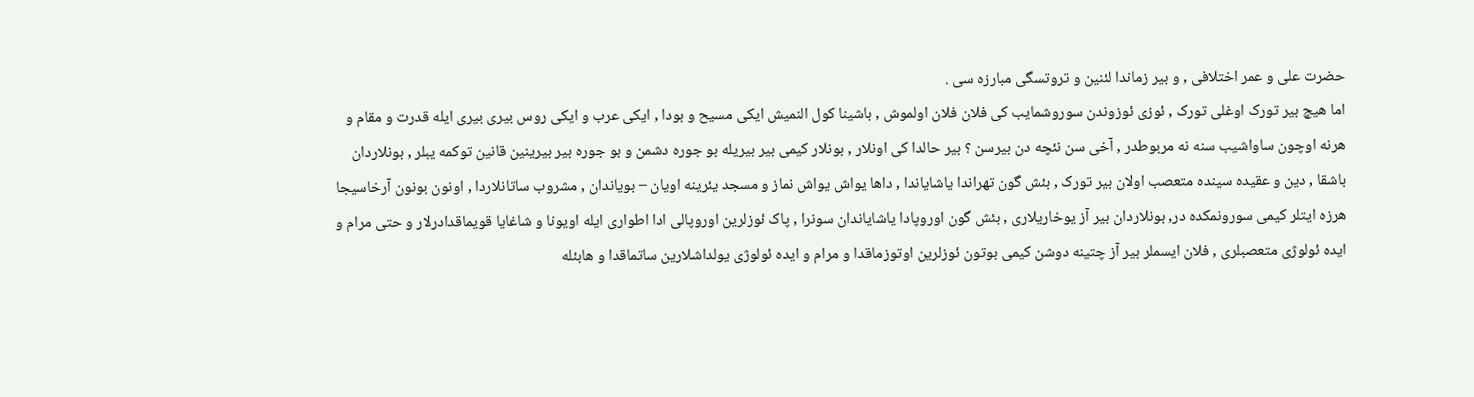حضرت علی و عمر اختلافی , و بیر زماندا لئنین و تروتسگی مبارزه سی .
اما هیچ بیر تورک اوغلی تورک , ئوزی ئوزوندن سوروشمایب کی فلان فلان اولموش , باشینا کول النمیش ایکی مسیح و بودا , ایکی عرب و ایکی روس بیری بیری ایله قدرت و مقام و هرنه اوچون ساواشیب سنه نه مربوطدر , آخی سن نئچه دن بیرسن ؟ بیر حالدا کی اونلار , بونلار کیمی بیر بیریله بو جوره دشمن و بو جوره بیر بیرینین قانین توکمه یبلر , بونلاردان باشقا , دین و عقیده سینده متعصب اولان بیر تورک , بئش گون تهراندا یاشایاندا , داها یواش یواش نماز و مسجد یئرینه اویان – بویاندان , مشروب ساتانلاردا , اونون بونون آرخاسیجا هرزه ایتلر کیمی سورونمکده در, بونلاردان بیر آز یوخاریلاری , بئش گون اوروپادا یاشایاندان سونرا , پاک ئوزلرین اوروپالی ادا اطواری ایله اویونا و شاغایا قویماقدادرلار و حتی مرام و ایده ئولوژی متعصبلری , فلان ایسملر بیر آز چتینه دوشن کیمی بوتون ئوزلرین اوتوزماقدا و مرام و ایده ئولوژی یولداشلارین ساتماقدا و هابئله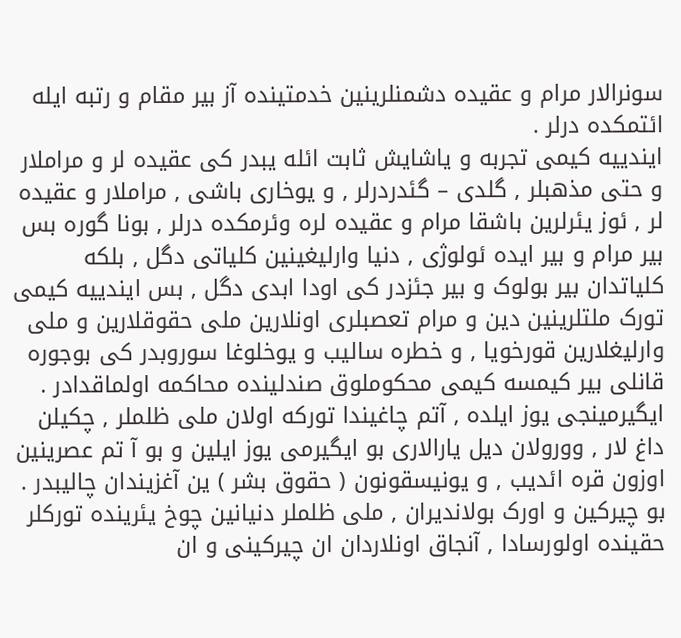سونرالار مرام و عقیده دشمنلرینین خدمتینده آز بیر مقام و رتبه ایله ائتمکده درلر .
ایندییه کیمی تجربه و یاشایش ثابت ائله یبدر کی عقیده لر و مراملار و حتی مذهبلر , گلدی – گئدردرلر , و یوخاری باشی , مراملار و عقیده لر , ئوز یئرلرین باشقا مرام و عقیده لره وئرمکده درلر , بونا گوره بس بیر مرام و بیر ایده ئولوژی , دنیا وارلیغینین کلیاتی دگل , بلکه کلیاتدان بیر بولوک و بیر جئزدر کی اودا ابدی دگل , بس ایندییه کیمی تورک ملتلرینین دین و مرام تعصبلری اونلارین ملی حقوقلارین و ملی وارلیغلارین قورخویا , و خطره سالیب و یوخلوغا سوروبدر کی بوجوره قانلی بیر کیمسه کیمی محکوملوق صندلینده محاکمه اولماقدادر .
ایگیرمینجی یوز ایلده , آتم چاغیندا تورکه اولان ملی ظلملر , چکیلن داغ لار , وورولان دیل یارالاری بو ایگیرمی یوز ایلین و بو آ تم عصرینین اوزون قره ائدیب , و یونیسقونون ( حقوق بشر ) ین آغزیندان چالیبدر .
بو چیرکین و اورک بولاندیران , ملی ظلملر دنیانین چوخ یئرینده تورکلر حقینده اولورسادا , آنجاق اونلاردان ان چیرکینی و ان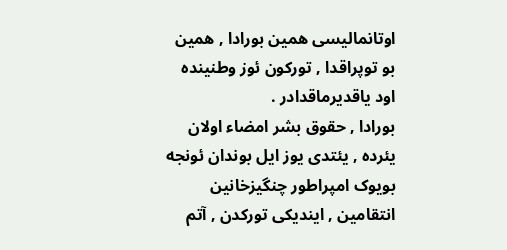اوتانمالیسی همین بورادا , همین بو توپراقدا , تورکون ئوز وطنینده اود یاقدیرماقدادر .
بورادا , حقوق بشر امضاء اولان یئرده , یئتدی یوز ایل بوندان ئونجه بویوک امپراطور چنگیزخانین انتقامین , ایندیکی تورکدن , آتم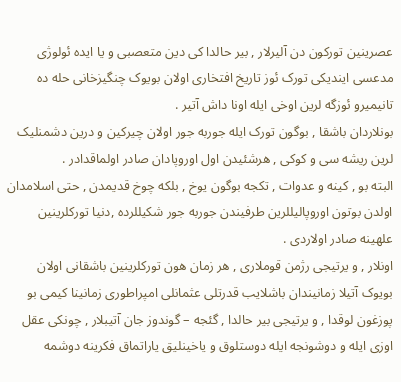عصرینین تورکون دن آلیرلار , بیر حالدا کی دین متعصبی و یا ایده ئولوژی مدعسی ایندیکی تورک ئوز تاریخ افتخاری اولان بویوک چنگیزخانی حله ده تانیمیرو ئوزگه لرین اوخی ایله اونا داش آتیر .
بونلاردان باشقا , بوگون تورک ایله جوربه جور اولان چیرکین و درین دشمنلیک لرین ریشه سی و کوکی , هرشئیدن اول اوروپادان صادر اولماقدادر .
البته بو , کینه و عدوات , تکجه بوگون یوخ , بلکه چوخ قدیمدن , حتی اسلامدان اولدن بوتون اوروپالیللرین طرفیندن جوربه جور شکیللرده ,دنیا تورکلرینین علهینه صادر اولاردی .
اونلار , و یرتیجی رژمن قوملاری , هر زمان هون تورکلرینین باشقانی اولان بویوک آتیلا زمانیندان باشلایب قدرتلی عثمانلی امپراطوری زمانینا کیمی بو پوزغون لوقدا , و یرتیجی بیر حالدا , گئجه – گوندوز جان آتیبلار , چونکی عقل اوزی ایله و دوشونجه ایله دوستلوق و یاخینلیق یاراتماق فکرینه دوشمه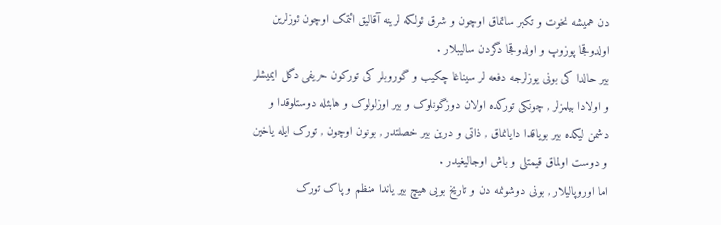دن همیشه نخوت و تکبر ساتماق اوچون و شرق ئولکه لرینه آقالیق ائتمک اوچون ئوزلرین اولدوقجا پوزوپ و اولدوقجا دگردن سالیبلار .
بیر حالدا کی بونی یوزلرجه دفعه لر سیناغا چکیب و گوروبلر کی تورکون حریفی دگل ایمیشلر و اولادا بیلمزلر , چونکی تورکده اولان دوزگونلوک و بیر اوزلولوک و هابئله دوستلوقدا و دشمن لیکده بیر بویاقدا دایانماق , ذاتی و درین بیر خصلتدر , بونون اوچون , تورک ایله یاخین و دوست اولماق قیمتلی و باش اوجالیغیدر .
اما اوروپالیلار , بونی دوشونمه دن و تاریخ بویی هیچ بیر یاندا منظم و پاک تورک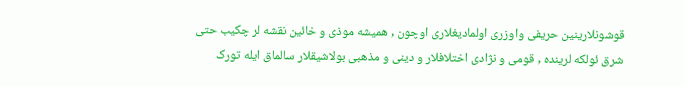قوشونلارینین حریفی واوزری اولمادیغلاری اوچون , همیشه موذی و خائین نقشه لر چکیب حتی شرق ئولکه لرینده , قومی و نژادی اختلافلار و دینی و مذهبی بولاشیقلار سالماق ایله تورک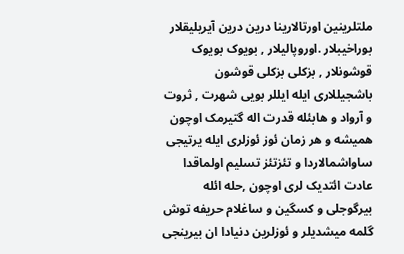ملتلرینین اورتالارینا درین درین آیریلیقلار بوراخیبلار .اوروپالیلار , بویوک بویوک قوشونلار , بزکلی بزکلی قوشون باشجیللاری ایله ایللر بویی شهرت , ثروت و آرواد و هابئله قدرت اله گتیرمک اوچون همیشه و هر زمان ئوز ئوزلری ایله یرتیجی ساواشمالاردا و تئزتئز تسلیم اولماقدا عادت ائتدیک لری اوچون ,حله ائله بیرگوجلی و کسگین و ساغلام حریفه توش گلمه میشدیلر و ئوزلرین دنیادا ان بیرینجی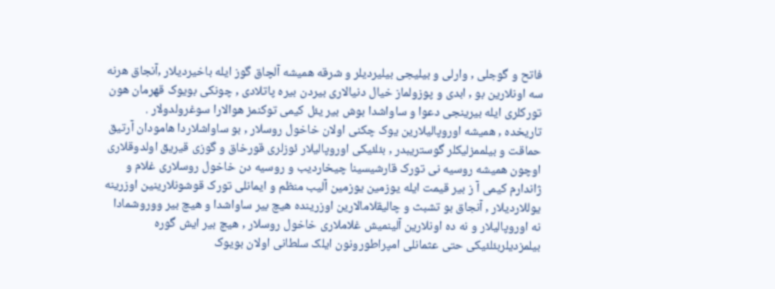فاتح و گوجلی , وارلی و بیلیجی بیلیردیلر و شرقه همیشه آلچاق گوز ایله باخیردیلار ,آنجاق هرنه سه اونلارین بو , ابدی و پوزولماز خیال دنیالاری بیردن بیره پاتلادی , چونکی بویوک قهرمان هون تورکلری ایله بیرینجی دعوا و ساواشدا بوش بیر یئل کیمی توکنمز هوالارا سوغرولدولار .
تاریخده , همیشه اوروپالیلارین یوک چکنی اولان خاخول روسلار , بو ساواشلاردا هامودان آرتیق حماقت و بیلممزلیکلر گوستریبدر , بئلئیکی اوروپالیلار ئوزلری قورخاق و گوزی قیریق اولدوقلاری اوچون همیشه روسیه نی تورک قارشیسینا چیخاردیب و روسیه دن خاخول روسلاری غلام و ژاندارم کیمی آ ز بیر قیمت ایله یوزمین یوزمین آلیب منظم و ایمانلی تورک قوشونلارینین اوزرینه یوللاردیلار , آنجاق بو تشبث و چالیقلامالارین اوزرینده هیچ بیر ساواشدا و هیچ بیر ووروشمادا نه اوروپالیلار و نه ده اونلارین آلینمیش غلاملاری خاخول روسلار , هیچ بیر ایش گوره بیلمزدیلربئلئیکی حتی عثمانلی امپراطورونون ایلک سلطانی اولان بویوک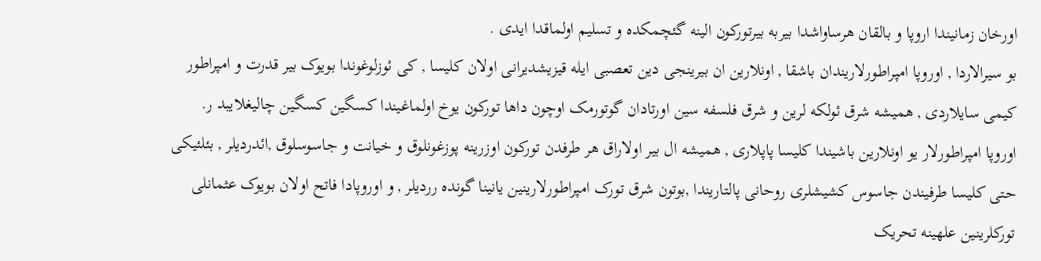اورخان زمانیندا اروپا و بالقان هرساواشدا بیربه بیرتورکون الینه گئچمکده و تسلیم اولماقدا ایدی .
بو سیرالاردا , اوروپا امپراطورلاریندان باشقا , اونلارین ان بیرینجی دین تعصبی ایله قیزیشدیرانی اولان کلیسا , کی ئوزلوغوندا بویوک بیر قدرت و امپراطور کیمی سایلاردی , همیشه شرق ئولکه لرین و شرق فلسفه سین اورتادان گوتورمک اوچون داها تورکون یوخ اولماغیندا کسگین کسگین چالیغلایبد ر.
اوروپا امپراطورلار یو اونلارین باشیندا کلیسا پاپلاری , همیشه ال بیر اولاراق هر طرفدن تورکون اوزرینه پوزغونلوق و خیانت و جاسوسلوق ,ائدردیلر , بئلئیکی حتی کلیسا طرفیندن جاسوس کشیشلری روحانی پالتاریندا ,بوتون شرق تورک امپراطورلارینین یانینا گونده رردیلر , و اوروپادا فاتح اولان بویوک عثمانلی تورکلرینین علهینه تحریک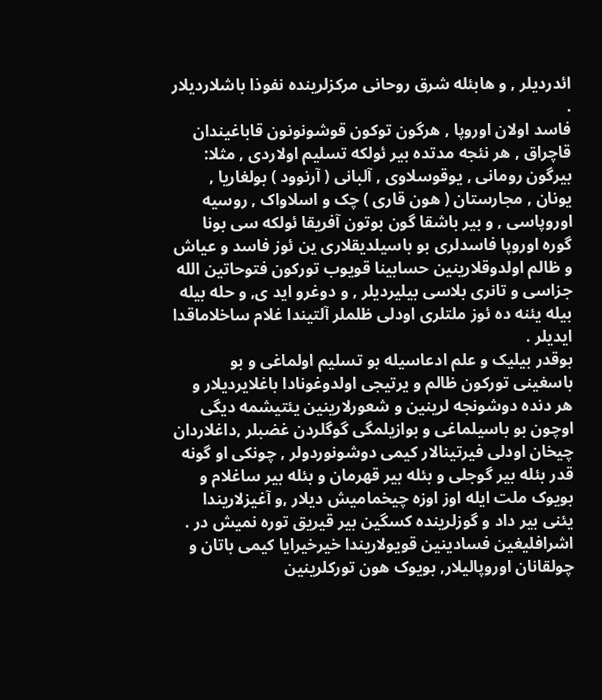ائدردیلر , و هابئله شرق روحانی مرکزلرینده نفوذا باشلاردیلار .
فاسد اولان اوروپا , هرگون توکون قوشونونون قاباغیندان قاچراق , هر نئجه مدتده بیر ئولکه تسلیم اولاردی , مثلا: بیرگون رومانی , یوقوسلاوی , آلبانی ( آرنوود ) بولغاریا , یونان , مجارستان ( هون قاری ) چک و اسلاواک , روسیه اوروپاسی , و بیر باشقا گون بوتون آفریقا ئولکه سی بونا گوره اوروپا فاسدلری بو باسیلدیقلاری ین ئوز فاسد و عیاش و ظالم اولدوقلارینین حسابینا قویوب تورکون فتوحاتین الله جزاسی و تانری بلاسی بیلیردیلر , و دوغرو اید ی, و حله بیله بیله یئنه ده ئوز ملتلری اودلی ظلملر آلتیندا غلام ساخلاماقدا ایدیلر .
بوقدر بیلیک و علم ادعاسیله بو تسلیم اولماغی و بو باسغینی تورکون ظالم و یرتیجی اولدوغونادا باغلایردیلار و هر دنده دوشونجه لرینین و شعورلارینین یئتیشمه دیگی اوچون بو باسیلماغی و بوازیلمگی گوگلردن غضبلر ,داغلاردان چیخان اودلی فیرتینالار کیمی دوشونوردولر , چونکی او گونه قدر بئله بیر گوجلی و بئله بیر قهرمان و بئله بیر ساغلام و بویوک ملت ایله اوز اوزه چیخمامیش دیلار ,و آغیزلاریندا یئنی بیر داد و گوزلرینده کسگین بیر قیریق توره نمیش در .
اشرافلیغین فسادینین قویولاریندا خیرخیرایا کیمی باتان و چولقانان اوروپالیلار, بویوک هون تورکلرینین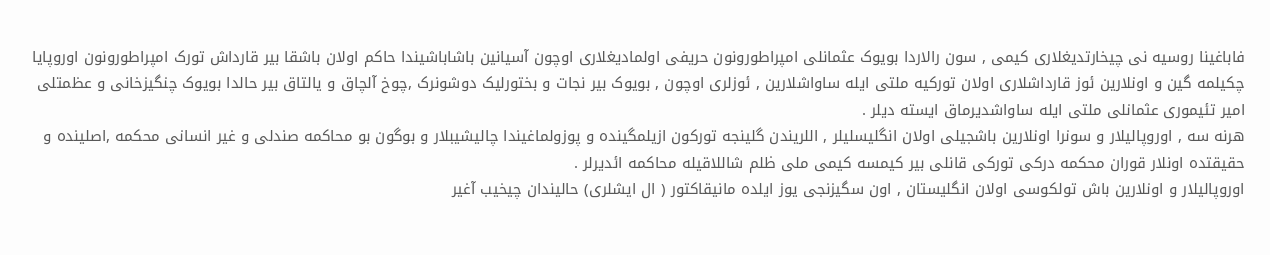فاباغینا روسیه نی چیخارتدیغلاری کیمی , سون رالاردا بویوک عثمانلی امپراطورونون حریفی اولمادیغلاری اوچون آسیانین باشاباشیندا حاکم اولان باشقا بیر قارداش تورک امپراطورونون اوروپایا چکیلمه گین و اونلارین ئوز قارداشلاری اولان تورکیه ملتی ایله ساواشلارین , ئوزلری اوچون , بویوک بیر نجات و بختورلیک دوشونرک ,چوخ آلچاق و یالتاق بیر حالدا بویوک چنگیزخانی و عظمتلی امیر تئیموری عثمانلی ملتی ایله ساواشدیرماق ایسته دیلر .
هرنه سه , اوروپالیلار و سونرا اونلارین باشجیلی اولان انگلیسلیلر , اللریندن گلینجه تورکون ازیلمگینده و پوزولماغیندا چالیشیبلار و بوگون بو محاکمه صندلی و غیر انسانی محکمه ,اصلینده و حقیقتده اونلار قوران محکمه درکی تورکی قانلی بیر کیمسه کیمی ملی ظلم شاللاقیله محاکمه ائدیرلر .
اوروپالیلار و اونلارین باش تولکوسی اولان انگلیستان , اون سگیزنجی یوز ایلده مانیقاکتور ( ال ایشلری) حالیندان چیخیب آغیر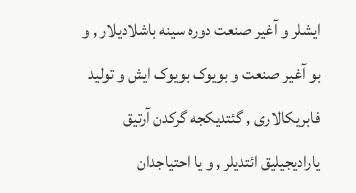ایشلر و آغیر صنعت دوره سینه باشلادیلار , و بو آغیر صنعت و بویوک بویوک ایش و تولید فابریکالاری , گئتدیکجه گرکدن آرتیق یارادیجیلیق ائتدیلر , و یا احتیاجدان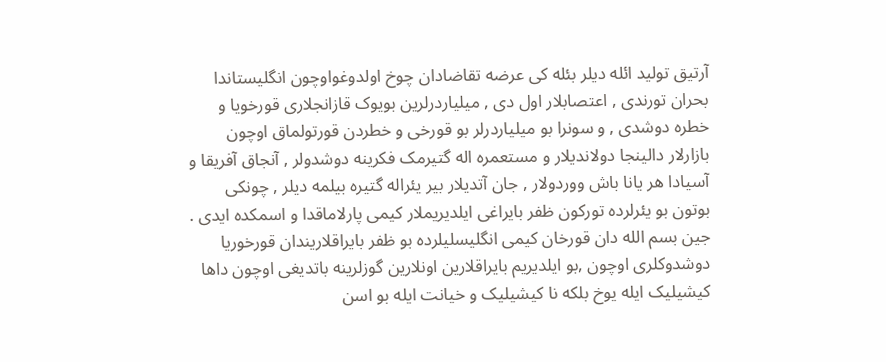آرتیق تولید ائله دیلر بئله کی عرضه تقاضادان چوخ اولدوغواوچون انگلیستاندا بحران تورندی , اعتصابلار اول دی , میلیاردرلرین بویوک قازانجلاری قورخویا و خطره دوشدی , و سونرا بو میلیاردرلر بو قورخی و خطردن قورتولماق اوچون بازارلار دالینجا دولاندیلار و مستعمره اله گتیرمک فکرینه دوشدولر , آنجاق آفریقا و آسیادا هر یانا باش ووردولار , جان آتدیلار بیر یئراله گتیره بیلمه دیلر , چونکی بوتون بو یئرلرده تورکون ظفر بایراغی ایلدیریملار کیمی پارلاماقدا و اسمکده ایدی .
جین بسم الله دان قورخان کیمی انگلیسلیلرده بو ظفر بایراقلاریندان قورخوریا دوشدوکلری اوچون ,بو ایلدیریم بایراقلارین اونلارین گوزلرینه باتدیغی اوچون داها کیشیلیک ایله یوخ بلکه نا کیشیلیک و خیانت ایله بو اسن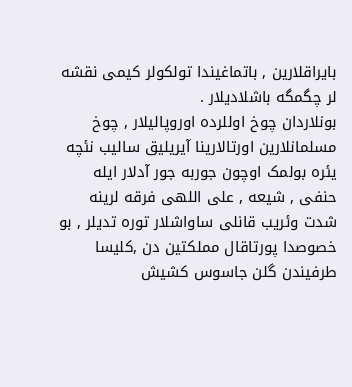بایراقلارین , باتماغیندا تولکولر کیمی نقشه لر چگمگه باشلادیلار .
بونلاردان چوخ اوللرده اوروپالیلار , چوخ مسلمانلارین اورتالارینا آیریلیق سالیب نئچه یئره بولمک اوچون جوربه جور آدلار ایله حنفی , شیعه , علی اللهی فرقه لرینه شدت وئریب قانلی ساواشلار توره تدیلر , بو خصوصدا پورتاقال مملکتین دن ,کلیسا طرفیندن گلن جاسوس کشیش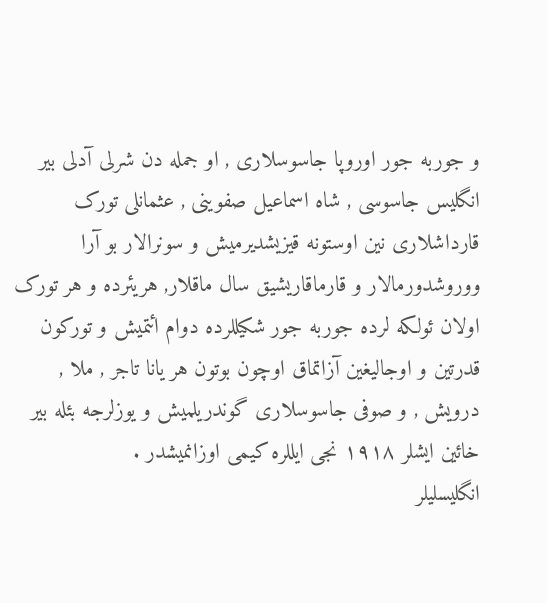و جوربه جور اوروپا جاسوسلاری , او جمله دن شرلی آدلی بیر انگلیس جاسوسی , شاه اسماعیل صفوینی , عثمانلی تورک قارداشلاری نین اوستونه قیزیشدیرمیش و سونرالار بو آرا ووروشدورمالار و قارماقاریشیق سال ماقلار, هریئرده و هر تورک اولان ئولکه لرده جوربه جور شکیللرده دوام ائتمیش و تورکون قدرتین و اوجالیغین آزاتماق اوچون بوتون هر یانا تاجر , ملا , درویش , و صوفی جاسوسلاری گوندریلمیش و یوزلرجه بئله بیر خائین ایشلر ۱۹۱۸ نجی ایللره کیمی اوزانمیشدر .
انگلیسلیلر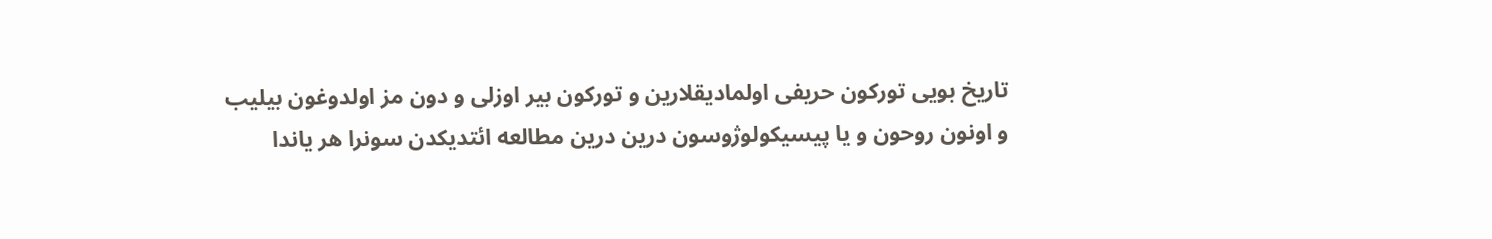تاریخ بویی تورکون حریفی اولمادیقلارین و تورکون بیر اوزلی و دون مز اولدوغون بیلیب و اونون روحون و یا پیسیکولوژوسون درین درین مطالعه ائتدیکدن سونرا هر یاندا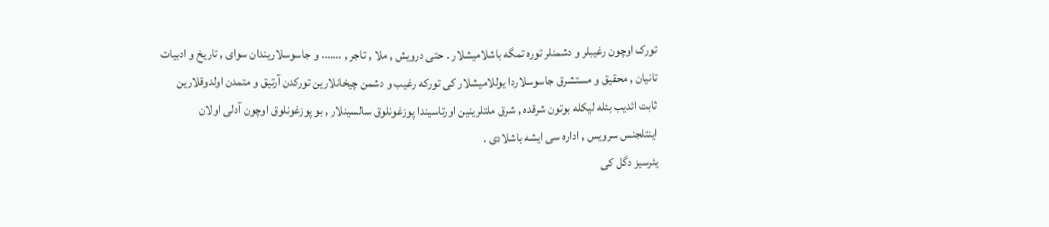تورک اوچون رغیبلر و دشمنلر توره تمگه باشلامیشلار . حتی درویش , ملا , تاجر , ……. و جاسوسلاریندان سوای , تاریخ و ادبیات تانیان , محقیق و مستشرق جاسوسلاردا یوللامیشلار کی تورکه رغیب و دشمن چیخانلارین تورکدن آرتیق و متمدن اولدوقلارین ثابت ائدیب بئله لیکله بوتون شرقده , شرق ملتلرینین اورتاسیندا پوزغونلوق سالسینلار , بو پوزغونلوق اوچون آدلی اولان اینتلجنس سرویس , اداره سی ایشه باشلادی .
یئرسیز دگل کی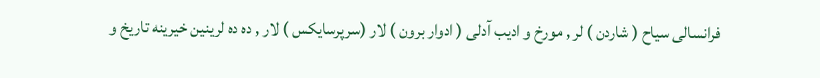فرانسالی سیاح ( شاردن ) لر , مورخ و ادیب آدلی ( ادوار برون ) لار (سرپرسایکس ) لار , ده ده لرینین خیرینه تاریخ و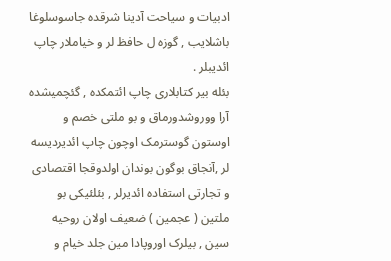ادبیات و سیاحت آدینا شرقده جاسوسلوغا باشلایب , گوزه ل حافظ لر و خیاملار چاپ ائدیبلر .
بئله بیر کتابلاری چاپ ائتمکده , گئچمیشده آرا ووروشدورماق و بو ملتی خصم و اوستون گوسترمک اوچون چاپ ائدیردیسه لر ,آنجاق بوگون بوندان اولدوقجا اقتصادی و تجارتی استفاده ائدیرلر , بئلئیکی بو ملتین ( عجمین ) ضعیف اولان روحیه سین , بیلرک اوروپادا مین جلد خیام و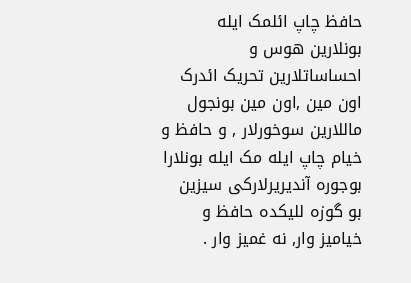حافظ چاپ ائلمک ایله بونلارین هوس و احساساتلارین تحریک ائدرک اون مین ,اون مین بونجول ماللارین سوخورلار , و حافظ و خیام چاپ ایله مک ایله بونلارا بوجوره آندیریرلارکی سیزین بو گوزه للیکده حافظ و خیامیز وار, نه غمیز وار .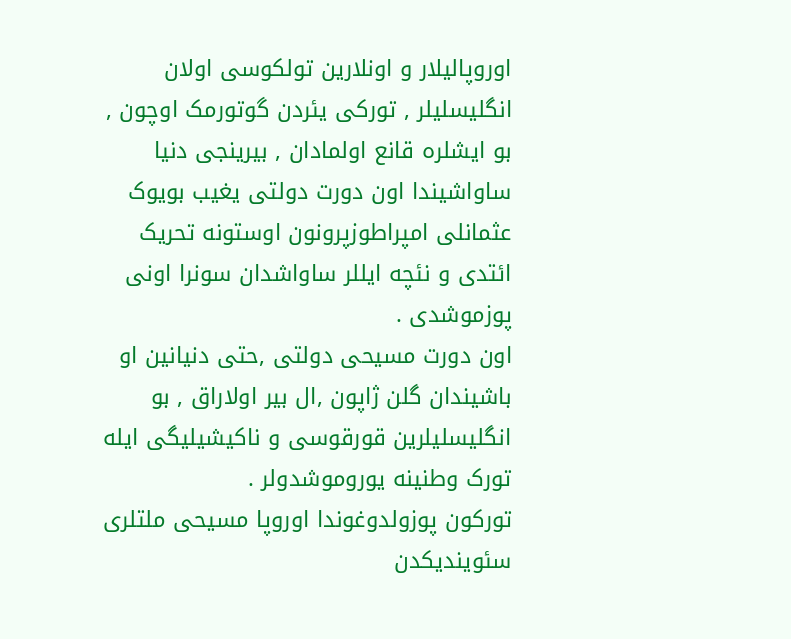اوروپالیلار و اونلارین تولکوسی اولان انگلیسلیلر , تورکی یئردن گوتورمک اوچون , بو ایشلره قانع اولمادان , بیرینجی دنیا ساواشیندا اون دورت دولتی یغیب بویوک عثمانلی امپراطوزپرونون اوستونه تحریک ائتدی و نئچه ایللر ساواشدان سونرا اونی پوزموشدی .
اون دورت مسیحی دولتی ,حتی دنیانین او باشیندان گلن ژاپون ,ال بیر اولاراق , بو انگلیسلیلرین قورقوسی و ناکیشیلیگی ایله تورک وطنینه یوروموشدولر .
تورکون پوزولدوغوندا اوروپا مسیحی ملتلری سئویندیکدن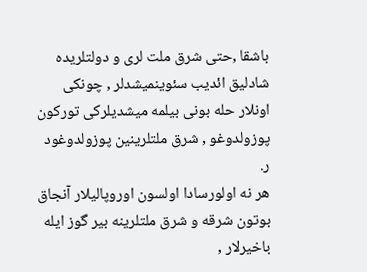باشقا ,حتی شرق ملت لری و دولتلریده شادلیق ائدیب سئوینمیشدلر , چونکی اونلار حله بونی بیلمه میشدیلرکی تورکون پوزولدوغو , شرق ملتلرینین پوزولدوغود ر.
هر نه اولورسادا اولسون اوروپالیلار آنجاق بوتون شرقه و شرق ملتلرینه بیر گوز ایله باخیرلار ,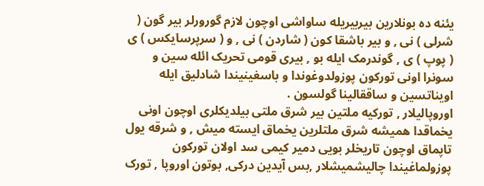یئنه ده بونلارین بیربیریله ساواشی اوچون لازم گورورلر بیر گون ( شرلی ) نی , و بیر باشقا کون ( شاردن ) نی , و ( سرپرسایکس ) ی ( پوپ ) ی , گوندرمک ایله بو , بیری قومی تحریک ائله سین و سونرا اونی تورکون پوزولدوغوندا و باسغینیندا شادلیق ایله اویناتسین و ساققالینا گولسون .
اوروپالیلار , تورکیه ملتین بیر شرق ملتی بیلدیکلری اوچون اونی یخماقدا همیشه شرق ملتلرین یخماق ایسته میش , و شرقه یول تاپماق اوچون تاریخلر بویی دمیر کیمی سد اولان تورکون پوزولماغیندا چالیشمیشلار ,بس آیدین درکی, بوتون اوروپا , تورک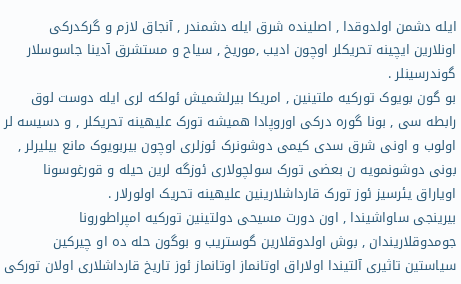ایله دشمن اولدوقدا , اصلینده شرق ایله دشمندر , آنجاق لازم و گرکدرکی اونلارین ایچینه تحریکلر اوچون ادیب ,موریخ , سیاح و مستشرق آدینا جاسوسلار گوندرسینلر .
بو گون بویوک تورکیه ملتینین , امریکا بیرلشمیش ئولکه لری ایله دوست لوق رابطه سی , بونا گوره درکی اوروپادا همیشه تورک علیهینه تحریکلر , و دسیسه لر اولوب و اونی شرق سدی کیمی دوشونرک ئوزلری اوچون بیربویوک مانع بیلیرلر , بونی دوشونمویه ن بعضی تورک سولچولاری ئوزگه لرین حیله و قورغوسونا اویاراق یئرسیز ئوز تورک قارداشلارینین علیهینه تحریک اولورلار .
بیرینجی ساواشیندا , اون دورت مسیحی دولتینین تورکیه امپراطورونا جومدوقلاریندان , بوش اولدوقلارین گوستریب و بوگون حله ده او چیرکین سیاستین تاثیری آلتیندا اولاراق اوتانماز اوتانماز ئوز تاریخ قارداشلاری اولان تورکی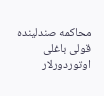محاکمه صندلینده قولی باغلی اوتوردورلار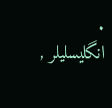.
انگلیسلیلر ,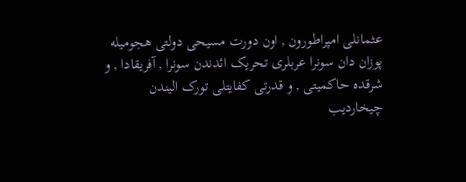عثمانلی امپراطورون , اون دورت مسیحی دولتی هجومیله پوزان دان سونرا عربلری تحریک ائدندن سونرا , آفریقادا , و شرقده حاکمیتی , و قدرتی کفایتلی تورک الیندن چیخاردیب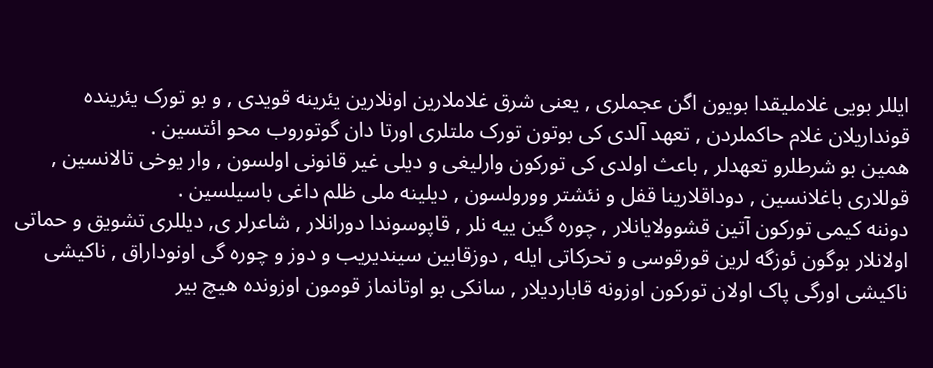ایللر بویی غلاملیقدا بویون اگن عجملری , یعنی شرق غلاملارین اونلارین یئرینه قویدی , و بو تورک یئرینده قونداریلان غلام حاکملردن , تعهد آلدی کی بوتون تورک ملتلری اورتا دان گوتوروب محو ائتسین .
همین بو شرطلرو تعهدلر , باعث اولدی کی تورکون وارلیغی و دیلی غیر قانونی اولسون , وار یوخی تالانسین , قوللاری باغلانسین , دوداقلارینا قفل و نئشتر وورولسون , دیلینه ملی ظلم داغی باسیلسین .
دوننه کیمی تورکون آتین قشوولایانلار , چوره گین ییه نلر , قاپوسوندا دورانلار , شاعرلر ی, دیللری تشویق و حماتی اولانلار بوگون ئوزگه لرین قورقوسی و تحرکاتی ایله , دوزقابین سیندیریب و دوز و چوره گی اونوداراق , ناکیشی ناکیشی اورگی پاک اولان تورکون اوزونه قاباردیلار , سانکی بو اوتانماز قومون اوزونده هیچ بیر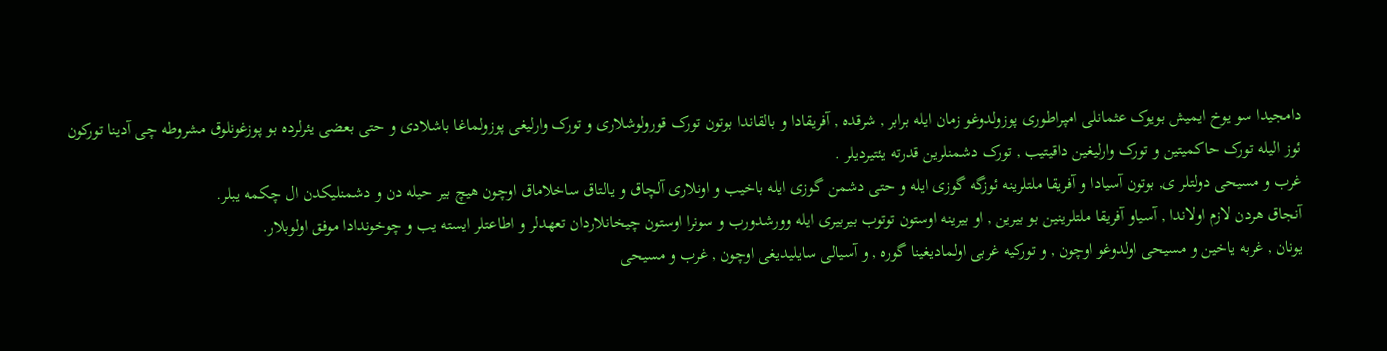دامجیدا سو یوخ ایمیش بویوک عثمانلی امپراطوری پوزولدوغو زمان ایله برابر , شرقده , آفریقادا و بالقاندا بوتون تورک قورولوشلاری و تورک وارلیغی پوزولماغا باشلادی و حتی بعضی یئرلرده بو پوزغونلوق مشروطه چی آدینا تورکون ئوز الیله تورک حاکمیتین و تورک وارلیغین داقیتیب , تورک دشمنلرین قدرته یئتیردیلر .
غرب و مسیحی دولتلر ی, بوتون آسیادا و آفریقا ملتلرینه ئوزگه گوزی ایله و حتی دشمن گوزی ایله باخیب و اونلاری آلچاق و یالتاق ساخلاماق اوچون هیچ بیر حیله دن و دشمنلیکدن ال چکمه یبلر.
آنجاق هردن لازم اولاندا , آسیاو آفریقا ملتلرینین بو بیرین , او بیرینه اوستون توتوب بیربیری ایله وورشدورب و سونرا اوستون چیخانلاردان تعهدلر و اطاعتلر ایسته یب و چوخوندادا موفق اولوبلار.
یونان , غربه یاخین و مسیحی اولدوغو اوچون , و تورکیه غربی اولمادیغینا گوره , و آسیالی سایلیدیغی اوچون , غرب و مسیحی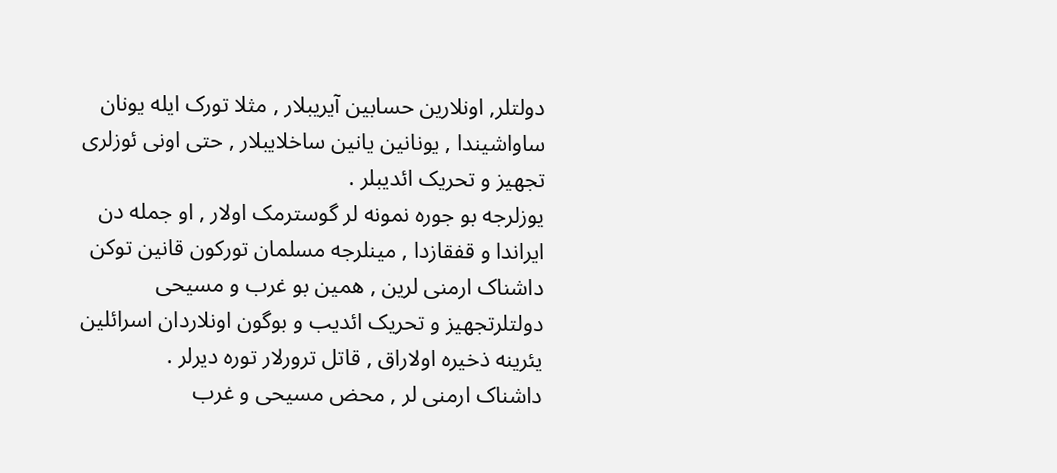دولتلر, اونلارین حسابین آیریبلار , مثلا تورک ایله یونان ساواشیندا , یونانین یانین ساخلایبلار , حتی اونی ئوزلری تجهیز و تحریک ائدیبلر .
یوزلرجه بو جوره نمونه لر گوسترمک اولار , او جمله دن ایراندا و قفقازدا , مینلرجه مسلمان تورکون قانین توکن داشناک ارمنی لرین , همین بو غرب و مسیحی دولتلرتجهیز و تحریک ائدیب و بوگون اونلاردان اسرائلین یئرینه ذخیره اولاراق , قاتل ترورلار توره دیرلر .
داشناک ارمنی لر , محض مسیحی و غرب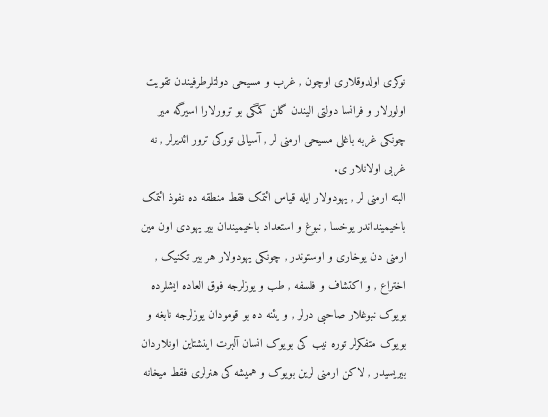نوکری اولدوقلاری اوچون , غرب و مسیحی دولتلرطرفیندن تقویت اولورلار و فرانسا دولتی الیندن گلن کمگی بو ترورلارا اسیرگه میر چونکی غربه باغلی مسیحی ارمنی لر , آسیالی تورکی ترور ائدیرلر , نه غربی اولانلار ی.
البته ارمنی لر , یهودولار ایله قیاس ائتمک فقط منطقه ده نفوذ ائتمک باخیمینداندر یوخسا , نبوغ و استعداد باخیمیندان بیر یهودی اون مین ارمنی دن یوخاری و اوستوندر , چونکی یهودولار هر بیر تکنیک , اختراع , و اکتشاف و فلسفه , طب و یوزلرجه فوق العاده ایشلرده بویوک نبوغلار صاحبی درلر , و یئنه ده بو قومودان یوزلرجه نابغه و بویوک متفکرلر توره نیب کی بویوک انسان آلبرت اینشتاین اونلاردان بیریسیدر , لاکن ارمنی لرین بویوک و همیشه کی هنرلری فقط میخانه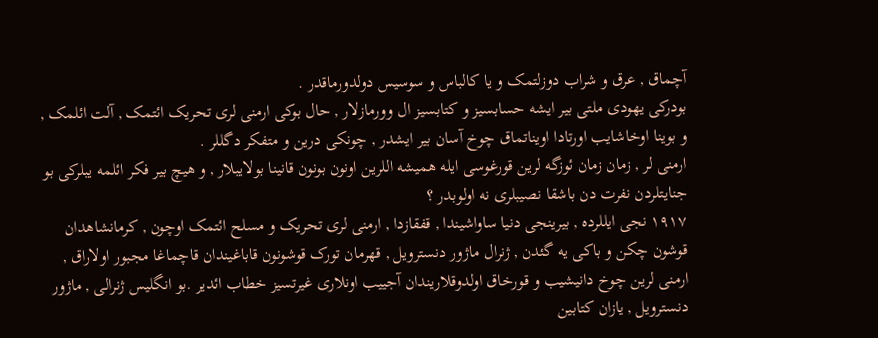آچماق , عرق و شراب دوزلتمک و یا کالباس و سوسیس دولدورماقدر .
بودرکی یهودی ملتی بیر ایشه حسابسیز و کتابسیز ال وورمازلار , حال بوکی ارمنی لری تحریک ائتمک , آلت ائلمک , و بوینا اوخاشایب اورتادا اویناتماق چوخ آسان بیر ایشدر , چونکی درین و متفکر دگللر .
ارمنی لر , زمان زمان ئوزگه لرین قورغوسی ایله همیشه اللرین اونون بونون قانینا بولایبلار , و هیچ بیر فکر ائلمه یبلرکی بو جنایتلردن نفرت دن باشقا نصیبلری نه اولوبدر ؟
۱۹۱۷ نجی ایللرده , بیرینجی دنیا ساواشیندا , قفقازدا , ارمنی لری تحریک و مسلح ائتمک اوچون , کرمانشاهدان قوشون چکن و باکی یه گئدن , ژنرال ماژور دنسترویل , قهرمان تورک قوشونون قاباغیندان قاچماغا مجبور اولاراق , ارمنی لرین چوخ دانیشیب و قورخاق اولدوقلاریندان آجییب اونلاری غیرتسیز خطاب ائدیر .بو انگلیس ژنرالی , ماژور دنسترویل , یازان کتابین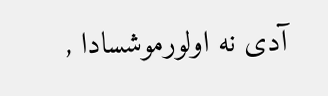آدی نه اولورموشسادا ,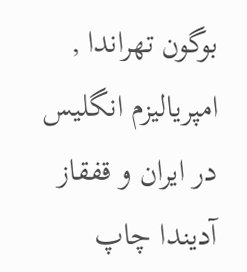بوگون تهراندا , امپریالیزم انگلیس در ایران و قفقاز آدیندا چاپ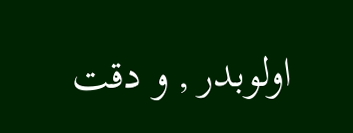اولوبدر , و دقت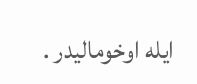ایله اوخومالیدر .